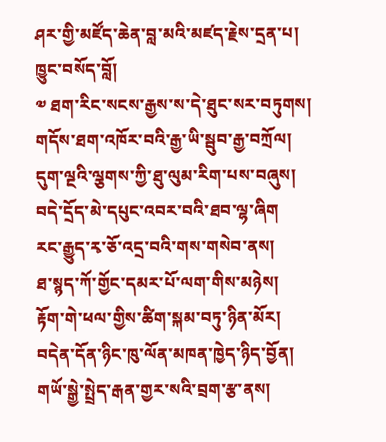ཤར་གྱི་མཛོད་ཆེན་བླ་མའི་མཛད་རྗེས་དྲན་པ།
ཁྱུང་བསོད་བློ།
༧ ཐག་རིང་སངས་རྒྱས་ས་དེ་ཐུང་སར་བཏུགས།
གདོས་ཐག་འཁོར་བའི་རྒྱ་ཡི་སྦུབ་རྒྱ་བཀྲོལ།
དུག་ལྔའི་ལྕགས་ཀྱི་ཐུ་ལུམ་རིག་པས་བཞུས།
བདེ་དྲོད་མེ་དཔུང་འབར་བའི་ཐབ་ལྷ་ཞིག
རང་རྒྱུད་རྭ་ཅོ་འདྲ་བའི་གས་གསེབ་ནས།
ཐ་སྙད་ཀོ་གྱོང་དམར་པོ་ལག་གིས་མཉེས།
རྟོག་གེ་ཕལ་གྱིས་ཚིག་སྐམ་བཏུ་ཉིན་མོར།
བདེན་དོན་ཉིང་ཁུ་ལོན་མཁན་ཁྱེད་ཉིད་བྱོན།
གཡོ་སྒྱེ་སྤྲེད་རྒན་གྱར་སའི་བྲག་རྩ་ནས།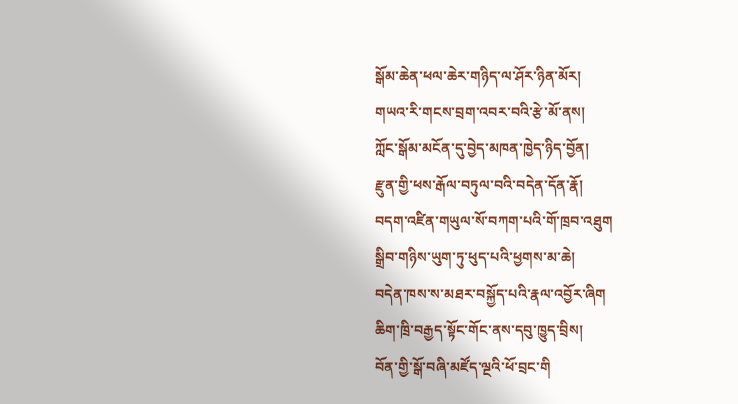སྒོམ་ཆེན་ཕལ་ཆེར་གཉིད་ལ་ཤོར་ཉིན་མོར།
གཡའ་རི་གངས་བྲག་འབར་བའི་རྩེ་མོ་ནས།
ཀློང་སྒོམ་མངོན་དུ་བྱེད་མཁན་ཁྱེད་ཉིད་བྱོན།
རྫུན་གྱི་ཕས་རྒོལ་བཏུལ་བའི་བདེན་དོན་རྣོ།
བདག་འཛིན་གཡུལ་སོ་བཀག་པའི་གོ་ཁྲབ་འཐུག
སྒྲིབ་གཉིས་ཡུག་ཏུ་ཕུད་པའི་ཕྱགས་མ་ཆེ།
བདེན་ཁས་ས་མཐར་བསྐྱོད་པའི་རྣལ་འབྱོར་ཞིག
ཆིག་ཁྲི་བརྒྱད་སྟོང་གོང་ནས་དབུ་ཁྱུད་བྲིས།
བོན་གྱི་སྒོ་བཞི་མཛོད་ལྔའི་ཕོ་བྲང་གི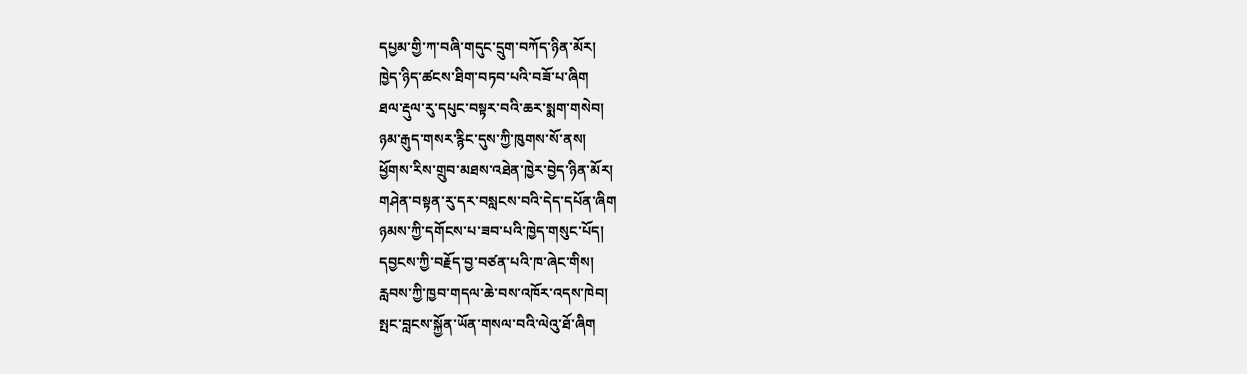དཔྱམ་གྱི་ཀ་བཞི་གདུང་དྲུག་བཀོད་ཉིན་མོར།
ཁྱེད་ཉིད་ཚངས་ཐིག་བཏབ་པའི་བཟོ་པ་ཞིག
ཐལ་རྡུལ་རུ་དཔུང་བསྟར་བའི་ཆར་སྨག་གསེབ།
ཉམ་རྒུད་གསར་རྙིང་དུས་ཀྱི་ཁུགས་སོ་ནས།
ཕྱོགས་རིས་གྲུབ་མཐས་འཐེན་ཁྱེར་བྱེད་ཉིན་མོར།
གཤེན་བསྟན་རུ་དར་བསླངས་བའི་དེད་དཔོན་ཞིག
ཉམས་ཀྱི་དགོངས་པ་ཟབ་པའི་ཁྱེད་གསུང་པོད།
དབྱངས་ཀྱི་བརྗོད་བྱ་བཙན་པའི་ཁ་ཞེང་གིས།
རླབས་ཀྱི་ཁྱབ་གདལ་ཆེ་བས་འཁོར་འདས་ཁེབ།
སྤང་བླངས་སྐྱོན་ཡོན་གསལ་བའི་ལེའུ་ཐོ་ཞིག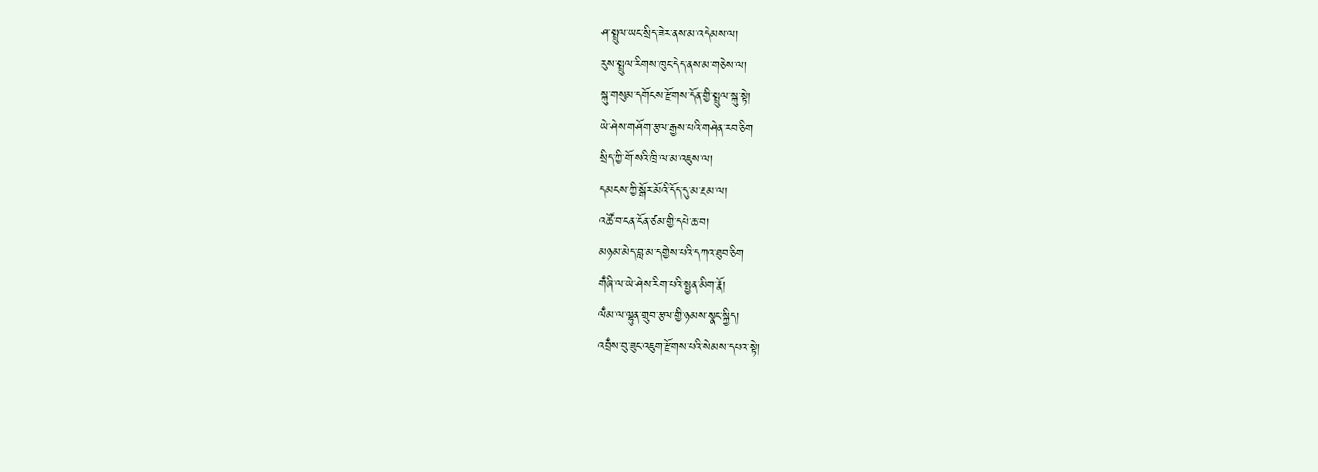ཤ་སྤྲུལ་ཡང་སྲིད་ཟེར་ནས་མ་འདེམས་ལ།
རུས་སྤྲུལ་རིགས་ཁུང་དེད་ནས་མ་གཅེས་ལ།
སྐུ་གསུམ་དགོངས་རྫོགས་དོན་གྱི་སྤྲུལ་སྐུ་སྟེ།
ཡེ་ཤེས་གཤོག་རྩལ་རྒྱས་པའི་གཤེན་རབ་ཅིག
སྲིད་ཀྱི་གོ་སའི་ཁྲི་ལ་མ་འཇུས་ལ།
དམངས་ཀྱི་སྒོར་མོའི་དོད་དུ་མ་རྔམ་ལ།
འཚོ་བ་ངན་ངོན་ཙམ་གྱི་དཔེ་ཆ་བ།
མཉམ་མེད་བླ་མ་དགྱེས་པའི་དཀའ་ཐུབ་ཅིག
གྃཞི་ལ་ཡེ་ཤེས་རིག་པའི་སྤྱན་མིག་རྣོ།
ལྃམ་ལ་ལྷུན་གྲུབ་རྩལ་གྱི་ཉམས་སྣང་སྐྱིད།
འབྲྃས་བུ་ཟུང་འཇུག་རྫོགས་པའི་སེམས་དཔའ་སྟེ།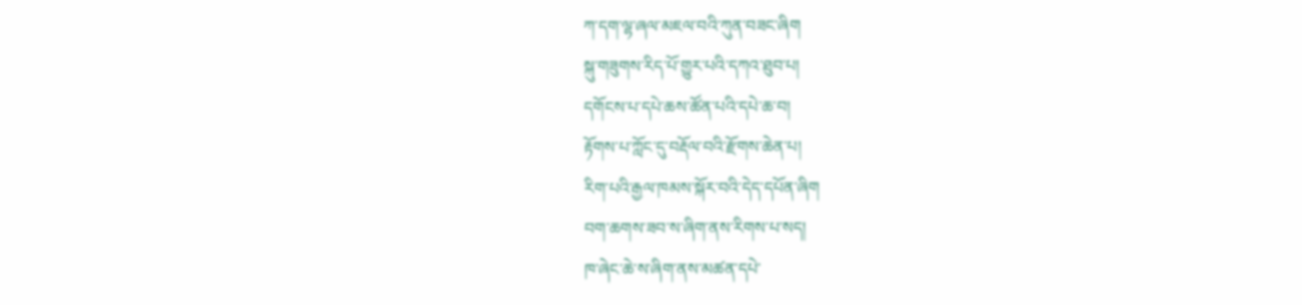ཀ་དག་ལྷ་ཞལ་མཇལ་བའི་ཀུན་བཟང་ཞིག
སྐུ་གཟུགས་རིད་པོ་གྱུར་པའི་དཀའ་ཐུབ་པ།
དགོངས་པ་དཔེ་ཆས་ཚོན་པའི་དཔེ་ཆ་བ།
རྟོགས་པ་ཀློང་དུ་བརྡོལ་བའི་རྫོགས་ཆེན་པ།
རིག་པའི་རྒྱལ་ཁམས་སྐོར་བའི་དེད་དཔོན་ཞིག
བག་ཆགས་ཟབ་ས་ཞིག་ནས་རིགས་པ་སད།
ཁ་ཞེང་ཆེ་ས་ཞིག་ནས་མཚན་དཔེ་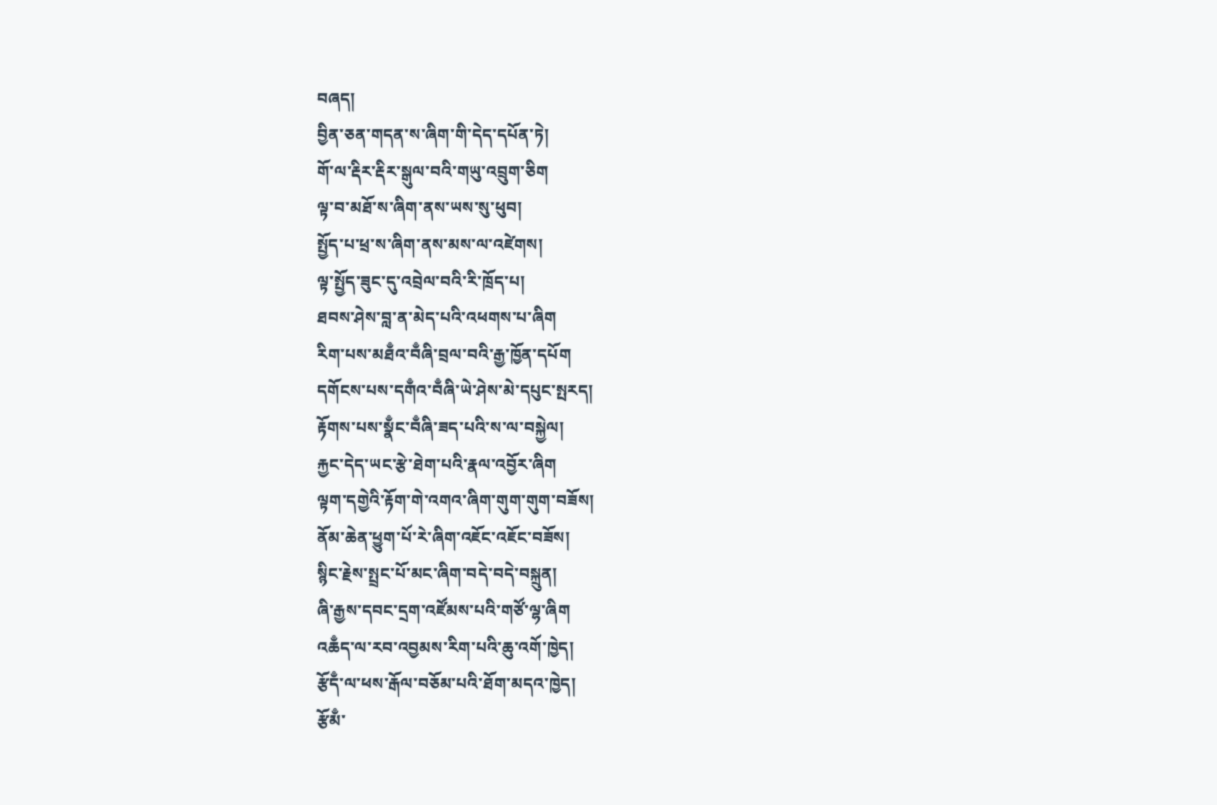བཞད།
བྱིན་ཅན་གདན་ས་ཞིག་གི་དེད་དཔོན་ཏེ།
གོ་ལ་རྡིར་རྡིར་སྒུལ་བའི་གཡུ་འབྲུག་ཅིག
ལྟ་བ་མཐོ་ས་ཞིག་ནས་ཡས་སུ་ཕུབ།
སྤྱོད་པ་ཕྲ་ས་ཞིག་ནས་མས་ལ་འཛེགས།
ལྟ་སྤྱོད་ཟུང་དུ་འབྲེལ་བའི་རི་ཁྲོད་པ།
ཐབས་ཤེས་བླ་ན་མེད་པའི་འཕགས་པ་ཞིག
རིག་པས་མཐྃའ་བྃཞི་བྲལ་བའི་རྒྱ་ཁྱོན་དཔོག
དགོངས་པས་དགྃའ་བྃཞི་ཡེ་ཤེས་མེ་དཔུང་སྤརད།
རྟོགས་པས་སྣྃང་བྃཞི་ཟད་པའི་ས་ལ་བསྐྱེལ།
རྐྱང་དེད་ཡང་རྩེ་ཐེག་པའི་རྣལ་འབྱོར་ཞིག
ལྟག་དགྱེའི་རྟོག་གེ་འགའ་ཞིག་གུག་གུག་བཟོས།
ནོམ་ཆེན་ཕྱུག་པོ་རེ་ཞིག་འཇོང་འཇོང་བཟོས།
སྙིང་རྗེས་སྤྲང་པོ་མང་ཞིག་བདེ་བདེ་བསྐྲུན།
ཞི་རྒྱས་དབང་དྲག་འཛོམས་པའི་གཙོ་ལྷ་ཞིག
འཆྃད་ལ་རབ་འབྱམས་རིག་པའི་ཆུ་འགོ་ཁྱེད།
རྩོདྃ་ལ་ཕས་རྒོལ་བཅོམ་པའི་ཐོག་མདའ་ཁྱེད།
རྩོམྃ་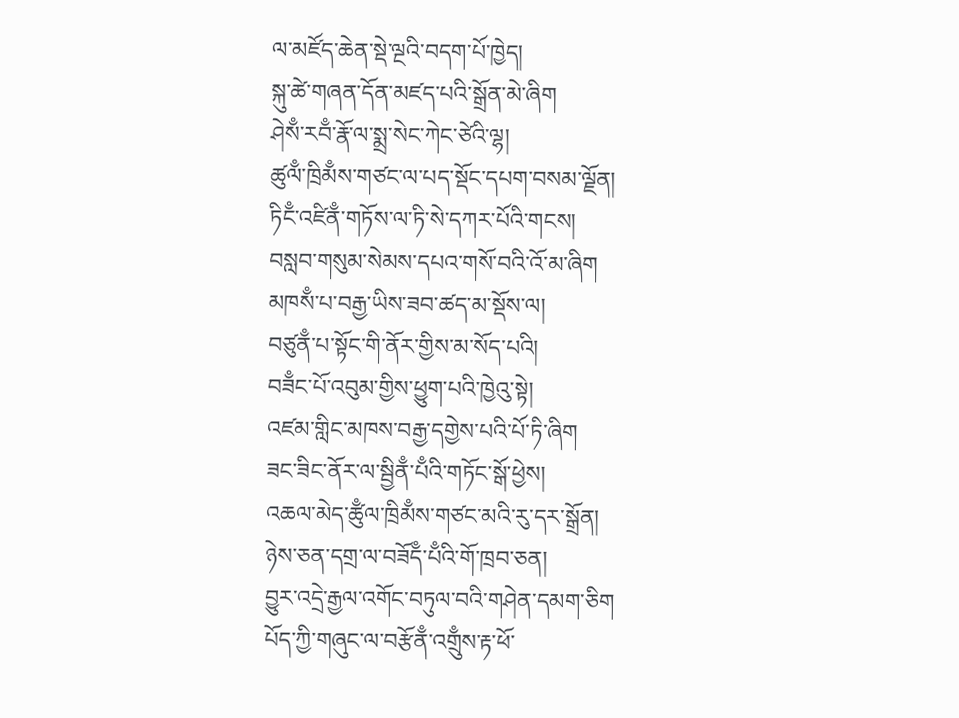ལ་མཛོད་ཆེན་སྡེ་ལྔའི་བདག་པོ་ཁྱེད།
སྐུ་ཚེ་གཞན་དོན་མཛད་པའི་སྒྲོན་མེ་ཞིག
ཤེསྃ་རབྃ་རྣོ་ལ་སྨྲ་སེང་ཀེང་ཙེའི་ལྷ།
ཚུལྃ་ཁྲིམྃས་གཙང་ལ་པད་སྡོང་དཔག་བསམ་ལྗོན།
ཏིངྃ་འཛིནྃ་གཏོས་ལ་ཏི་སེ་དཀར་པོའི་གངས།
བསླབ་གསུམ་སེམས་དཔའ་གསོ་བའི་འོ་མ་ཞིག
མཁསྃ་པ་བརྒྱ་ཡིས་ཟབ་ཚད་མ་སྡོས་ལ།
བཙུནྃ་པ་སྟོང་གི་ནོར་གྱིས་མ་སོད་པའི།
བཟྃང་པོ་འབུམ་གྱིས་ཕྱུག་པའི་ཁྱེའུ་སྟེ།
འཛམ་གླིང་མཁས་བརྒྱ་དགྱེས་པའི་པོ་ཏི་ཞིག
ཟང་ཟིང་ནོར་ལ་སྦྱིནྃ་པྃའི་གཏོང་སྒོ་ཕྱེས།
འཆལ་མེད་ཚུྃལ་ཁྲིམྃས་གཙང་མའི་རུ་དར་སྒྲོན།
ཉེས་ཅན་དགྲ་ལ་བཟོདྃ་པྃའི་གོ་ཁྲབ་ཅན།
བྱུར་འདྲེ་རྒྱལ་འགོང་བཏུལ་བའི་གཤེན་དམག་ཅིག
པོད་ཀྱི་གཞུང་ལ་བརྩོནྃ་འགྲུྃས་རྟ་ཕོ་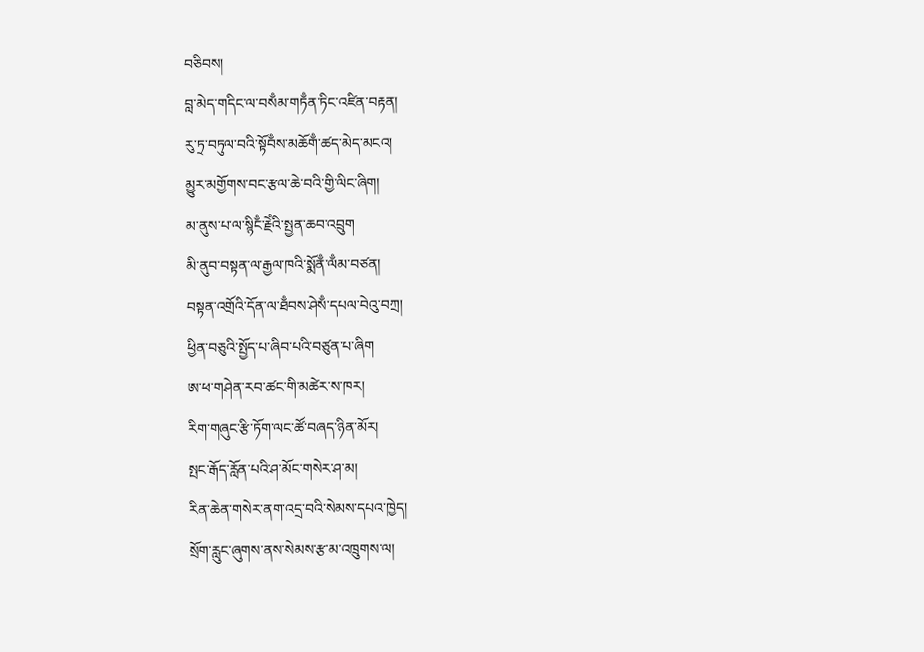བཅིབས།
བླ་མེད་གདིང་ལ་བསྃམ་གཏྃན་ཏིང་འཛིན་བརྟན།
རུ་ཏྲ་བཏུལ་བའི་སྟོབྃས་མཆོགྃ་ཚད་མེད་མངའ།
མྱུར་མགྱོགས་བང་རྩལ་ཆེ་བའི་གྱི་ལིང་ཞིག།
མ་ནུས་པ་ལ་སྙིངྃ་རྗེཾའི་སྤྱན་ཆབ་འབྲུག
མི་ནུབ་བསྟན་ལ་རྒྱལ་ཁའི་སྨོནྃ་ལྃམ་བཙན།
བསྟན་འགྲོའི་དོན་ལ་ཐྃབས་ཤེསྃ་དཔལ་བེའུ་བཀྲ།
ཕྱིན་བཅུའི་སྤྱོད་པ་ཞིབ་པའི་བཙུན་པ་ཞིག
ཨ་ཕ་གཤེན་རབ་ཚང་གི་མཚེར་ས་ཁར།
རིག་གཞུང་རྩི་ཏོག་ལང་ཚོ་བཞད་ཉིན་མོར།
སྤང་རྒོད་རློན་པའི་ཤ་མོང་གསེར་ཤ་མ།
རིན་ཆེན་གསེར་ནག་འདྲ་བའི་སེམས་དཔའ་ཁྱེད།
སྲོག་རླུང་ཞུགས་ནས་སེམས་རྩ་མ་འཁྲུགས་ལ།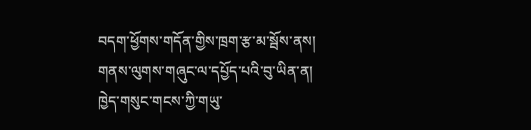བདག་ཕྱོགས་གདོན་གྱིས་ཁྲག་རྩ་མ་སྦོས་ནས།
གནས་ལུགས་གཞུང་ལ་དཔྱོད་པའི་བུ་ཡིན་ན།
ཁྱེད་གསུང་གངས་ཀྱི་གཡུ་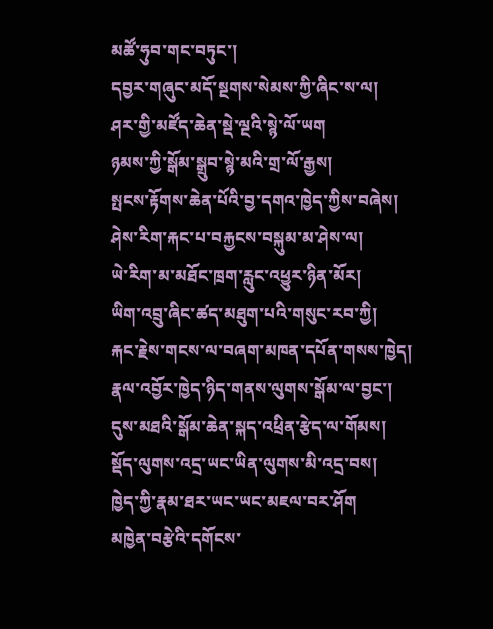མཚོ་ཧུབ་གང་བཏུང་།
དབྱར་གཞུང་མདོ་སྔགས་སེམས་ཀྱི་ཞིང་ས་ལ།
ཤར་གྱི་མཛོད་ཆེན་སྡེ་ལྔའི་སྙེ་ལོ་ཡག
ཉམས་ཀྱི་སྒོམ་སྒྲུབ་སྙེ་མའི་གྲ་ལོ་རྒྱས།
སྤངས་རྟོགས་ཆེན་པོའི་བྱ་དགའ་ཁྱེད་ཀྱིས་བཞེས།
ཤེས་རིག་རྐང་པ་བརྐྱངས་བསྐུམ་མ་ཤེས་ལ།
ཡེ་རིག་མ་མཐོང་ཁྲག་རླུང་འཕྱུར་ཉིན་མོར།
ཡིག་འབྲུ་ཞིང་ཚད་མཐུག་པའི་གསུང་རབ་ཀྱི།
རྐང་རྗེས་གངས་ལ་བཞག་མཁན་དཔོན་གསས་ཁྱེད།
རྣལ་འབྱོར་ཁྱེད་ཉིད་གནས་ལུགས་སྒོམ་ལ་བྱང་།
དུས་མཐའི་སྒོམ་ཆེན་སྐད་འཕྲིན་རྩེད་ལ་གོམས།
སྡོད་ལུགས་འདྲ་ཡང་ཡིན་ལུགས་མི་འདྲ་བས།
ཁྱེད་ཀྱི་རྣམ་ཐར་ཡང་ཡང་མཇལ་བར་ཤོག
མཁྱེན་བརྩེའི་དགོངས་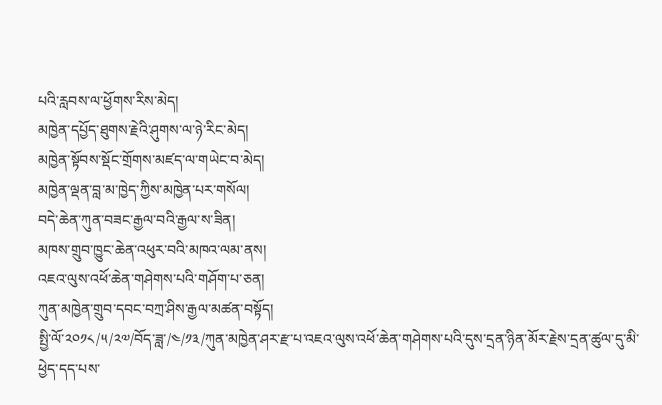པའི་རླབས་ལ་ཕྱོགས་རིས་མེད།
མཁྱེན་དཔྱོད་ཐུགས་རྗེའི་ཤུགས་ལ་ཉེ་རིང་མེད།
མཁྱེན་སྟོབས་སྡོང་གྲོགས་མཛད་ལ་གཡེང་བ་མེད།
མཁྱེན་ལྡན་བླ་མ་ཁྱེད་ཀྱིས་མཁྱེན་པར་གསོལ།
བདེ་ཆེན་ཀུན་བཟང་རྒྱལ་བའི་རྒྱལ་ས་ཟིན།
མཁས་གྲུབ་ཁྱུང་ཆེན་འཕུར་བའི་མཁའ་ལམ་ནས།
འཇའ་ལུས་འཕོ་ཆེན་གཤེགས་པའི་གཤོག་པ་ཅན།
ཀུན་མཁྱེན་གྲུབ་དབང་བཀྲ་ཤིས་རྒྱལ་མཚན་བསྟོད།
སྤྱི་ལོ་༢༠༡༨/༥/༢༧/བོད་ཟླ་/༤/༡༣/ཀུན་མཁྱེན་ཤར་རྫ་པ་འཇའ་ལུས་འཕོ་ཆེན་གཤེགས་པའི་དུས་དྲན་ཉིན་མོར་རྗེས་དྲན་ཚུལ་དུ་མི་ཕྱེད་དད་པས་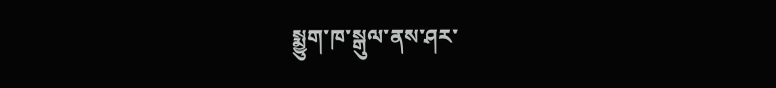སྨྱུག་ཁ་སྒུལ་ནས་ཤར་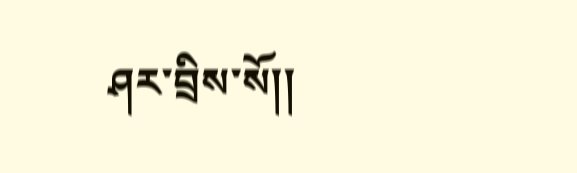ཤར་བྲིས་སོ།།